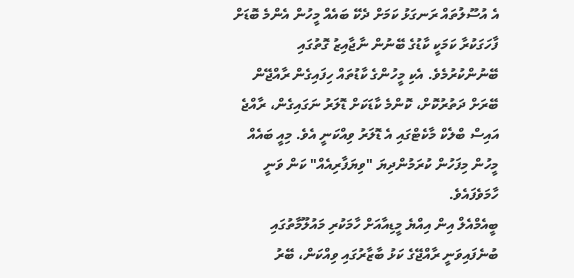އެ އުސޫލުތައް ރަނގަޅު ކަމަށް ދެކޭ ބައެއް މީހުން އެންމެ ބޮޑަށް ފާހަގަކުރާ ކަމަކީ ކާޑުގެ ބޭނުން ނާޖާއިޒު ގޮތުގައި ބޭނުންކުރުމެވެ. އެކި މީހުންގެ ކާޑުތައް ހިފައިގެން ރާއްޖޭން ބޭރަށް ދަތުރުކޮށް، ކޮންމެ ކާޑަކަށް ޑޮލަރު ނަގައިގެން، ރާއްޖެ އައިސް ބްލެކް މާކެޓްގައި އެ ޑޮލަރު ވިއްކަނީ އެވެ. މިއީ ބައެއް މީހުން މިފަހުން ކުރަމުންދިޔަ "ވިޔަފާރިއެއް" ކަން ވަނީ ހާމަވެފައެވެ.
ބީއެމްއެލް އިން އިއްޔެ މީޑިއާއަށް ހާމަކުރި މައުލޫމާތުގައި ބުނެފައިވަނީ ރާއްޖޭގެ ކަޅު ބާޒާރުގައި ވިއްކަން، ބޭރު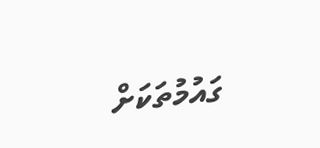ގައުމުތަކަށް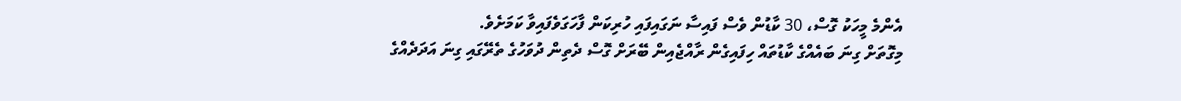އެންމެ މީހަކު ގޮސް، 30 ކާޑުން ވެސް ފައިސާ ނަގައިފައި ހުރިކަން ފާހަގަވެފައިވާ ކަމަށެވެ.
މިގޮތަށް ގިނަ ބައެއްގެ ކާޑުތައް ހިފައިގެން ރާއްޖެއިން ބޭރަށް ގޮސް ދެތިން ދުވަހުގެ ތެރޭގައި ގިނަ އަދަދެއްގެ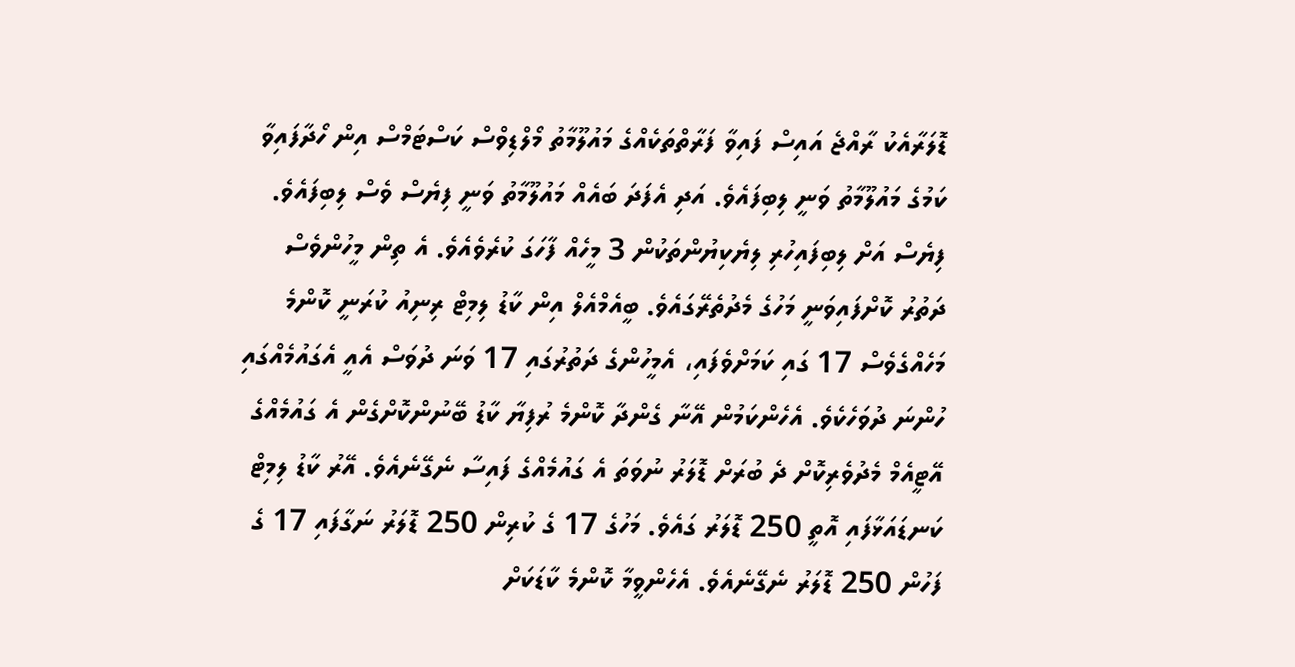ޑޮލަރާއެކު ރާއްޖެ އައިސް ފައިވާ ފަރާތްތަކެއްގެ މައުލޫމާތު މޯލްޑިވްސް ކަސްޓަމްސް އިން ހޯދާފައިވާ ކަމުގެ މައުލޫމާތު ވަނީ ލިބިފައެވެ. އަދި އެފަދަ ބައެއް މައުލޫމާތު ވަނީ ފިޔެސް ވެސް ލިބިފައެވެ.
ފިޔެސް އަށް ލިބިފައިހުރި ލިޔެކިޔުންތަކުން 3 މީހެއް ފާހަގަ ކުރެވެއެވެ. އެ ތިން މީހުންވެސް ދަތުރު ކޮށްފައިވަނީ މަހުގެ މެދުތެރޭގައެވެ. ބީއެމްއެލް އިން ކާޑު ލިމިޓް ރިނިއު ކުރަނީ ކޮންމެ މަހެއްގެވެސް 17 ގައި ކަމަށްވެފައި، އެމީހުންގެ ދަތުރުގައި 17 ވަނަ ދުވަސް އެއީ އެގައުމެއްގައި ހުންނަ ދުވަހެކެވެ. އެހެންކަމުން އޭނާ ގެންދާ ކޮންމެ ރުފިޔާ ކާޑު ބޭނުންކޮށްގެން އެ ގައުމެއްގެ އޭޓީއެމް މެދުވެރިކޮށް ދެ ބުރަށް ޑޮލަރު ނުވަތަ އެ ގައުމެއްގެ ފައިސާ ނެގޭނެއެވެ. އޭރު ކާޑު ލިމިޓް ކަނޑައަޅާފައި އޮތީ 250 ޑޮލަރު ގައެވެ. މަހުގެ 17 ގެ ކުރިން 250 ޑޮލަރު ނަގާފައި 17 ގެ ފަހުން 250 ޑޮލަރު ނެގޭނެއެވެ. އެހެންވީމާ ކޮންމެ ކާޑަކަށް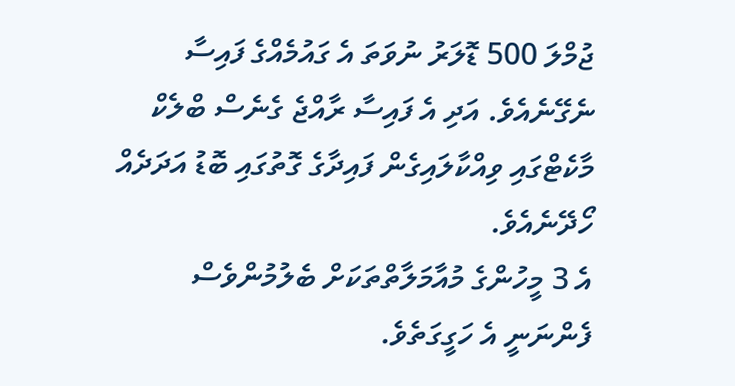ޖުމްލަ 500 ޑޮލަރު ނުވަތަ އެ ގައުމެއްގެ ފައިސާ ނެގޭނެއެވެ. އަދި އެ ފައިސާ ރާއްޖެ ގެނެސް ބްލެކް މާކެޓްގައި ވިއްކާލައިގެން ފައިދާގެ ގޮތުގައި ބޮޑު އަދަދެއް ހޯދޭނެއެވެ.
އެ 3 މީހުންގެ މުއާމަލާތްތަކަށް ބެލުމުންވެސް ފެންނަނީ އެ ހަގީގަތެވެ.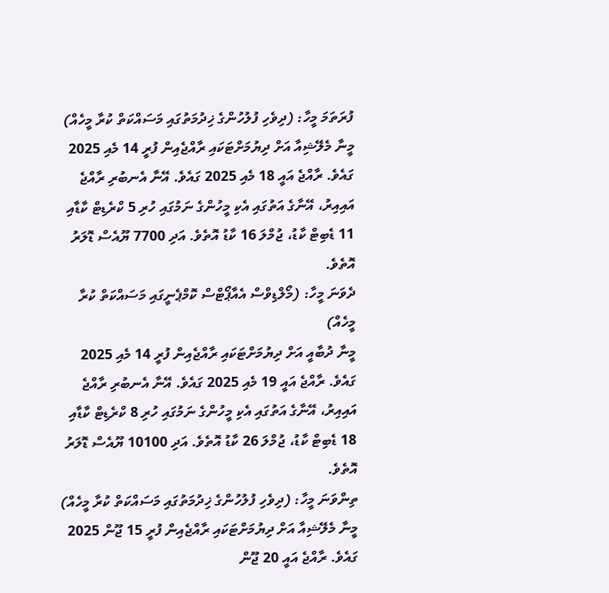ފުރަތަމަ މީހާ: (ދިވެހި ފުލުހުންގެ ޚިދުމަތުގައި މަސައްކަތް ކުރާ މީހެއް)
މީނާ މެލޭޝިއާ އަށް ދިޔުމަށްޓަކައި ރާއްޖެއިން ފުރީ 14 މެއި 2025 ގައެވެ. ރާއްޖެ އައީ 18 މެއި 2025 ގައެވެ. އޭނާ އެނބުރި ރާއްޖެ އައިއިރު، އޭނާގެ އަތުގައި އެކި މީހުންގެ ނަމުގައި ހުރި 5 ކްރެޑިޓް ކާޑާއި 11 ޑެބިޓް ކާޑު، ޖުމްލަ 16 ކާޑު އޮތެވެ. އަދި 7700 ޔޫއެސް ޑޮލަރު އޮތެވެ.
ދެވަނަ މީހާ: (މޯލްޑިވްސް އެއާޕޯޓްސް ކޮމްޕެނީގައި މަސައްކަތް ކުރާ މީހެއް)
މީނާ ދުބާއީ އަށް ދިޔުމަށްޓަކައި ރާއްޖެއިން ފުރީ 14 މެއި 2025 ގައެވެ. ރާއްޖެ އައީ 19 މެއި 2025 ގައެވެ. އޭނާ އެނބުރި ރާއްޖެ އައިއިރު، އޭނާގެ އަތުގައި އެކި މީހުންގެ ނަމުގައި ހުރި 8 ކްރެޑިޓް ކާޑާއި 18 ޑެބިޓް ކާޑު، ޖުމްލަ 26 ކާޑު އޮތެވެ. އަދި 10100 ޔޫއެސް ޑޮލަރު އޮތެވެ.
ތިންވަނަ މީހާ: (ދިވެހި ފުލުހުންގެ ޚިދުމަތުގައި މަސައްކަތް ކުރާ މީހެއް)
މީނާ މެލޭޝިއާ އަށް ދިޔުމަށްޓަކައި ރާއްޖެއިން ފުރީ 15 ޖޫން 2025 ގައެވެ. ރާއްޖެ އައީ 20 ޖޫން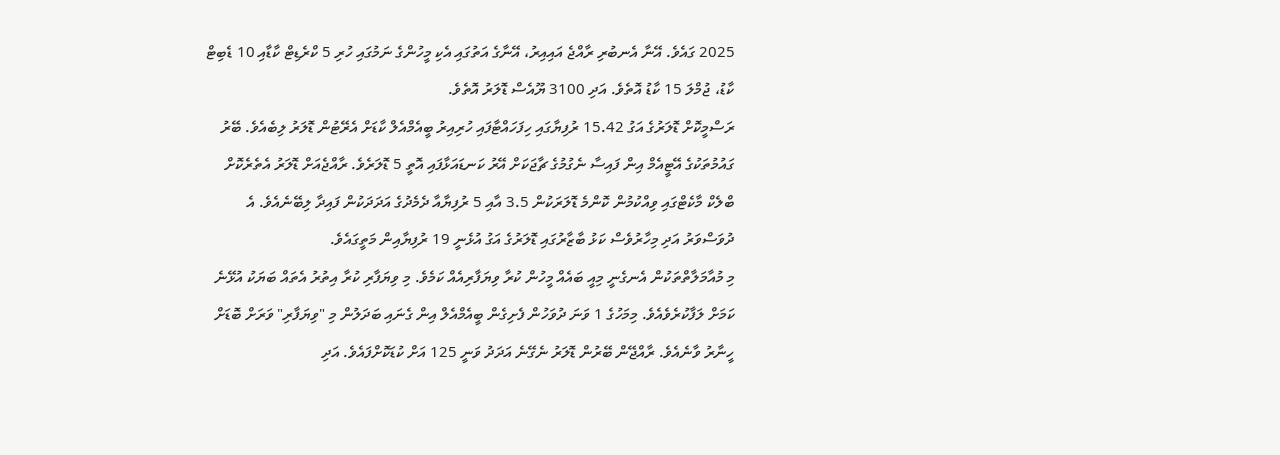2025 ގައެވެ. އޭނާ އެނބުރި ރާއްޖެ އައިއިރު، އޭނާގެ އަތުގައި އެކި މީހުންގެ ނަމުގައި ހުރި 5 ކްރެޑިޓް ކާޑާއި 10 ޑެބިޓް ކާޑު، ޖުމްލަ 15 ކާޑު އޮތެވެ. އަދި 3100 ޔޫއެސް ޑޮލަރު އޮތެވެ.
ރަސްމީކޮށް ޑޮލަރުގެ އަގު 15.42 ރުފިޔާގައި ހިފަހައްޓާފައި ހުރިއިރު ބީއެމްއެލް ކާޑަށް އެރޭޓުން ޑޮލަރު ލިބެއެވެ. ބޭރު ގައުމުތަކުގެ އޭޓީއެމް އިން ފައިސާ ނެގުމުގެ ޗާޖަކަށް އޭރު ކަނޑައަޅާފައި އޮތީ 5 ޑޮލަރެވެ. ރާއްޖެއަށް ޑޮލަރު އެތެރެކޮށް ބްލެކް މާކެޓްގައި ވިއްކުމުން ކޮންމެ ޑޮލަރަކުން 3.5 އާއި 5 ރުފިޔާއާ ދެމެދުގެ އަދަދަކުން ފައިދާ ލިބޭނެއެވެ. އެ ދުވަސްވަރު އަދި މިހާރުވެސް ކަޅު ބާޒާރުގައި ޑޮލަރުގެ އަގު އުޅެނީ 19 ރުފިޔާއިން މަތީގައެވެ.
މި މުއާމަލާތްތަކުން އެނގެނީ މިއީ ބައެއް މީހުން ކުރާ ވިޔަފާރިއެއް ކަމެވެ. މި ވިޔަފާރި ކުރާ އިތުރު އެތައް ބަޔަކު އުޅޭނެ ކަމަށް ލަފާކުރެވެއެވެ. މިމަހުގެ 1 ވަނަ ދުވަހުން ފެށިގެން ބީއެމްއެލް އިން ގެނައި ބަދަލުން މި "ވިޔަފާރި" ވަރަށް ބޮޑަށް ހީނާރު ވާނެއެވެ. ރާއްޖޭން ބޭރުން ޑޮލަރު ނެގޭނެ އަދަދު ވަނީ 125 އަށް ކުޑަކޮށްފައެވެ. އަދި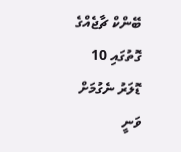ބޭންކް ޗާޖެއްގެ ގޮތުގައި 10 ޑޮލަރު ނެގުމަށް ވަނީ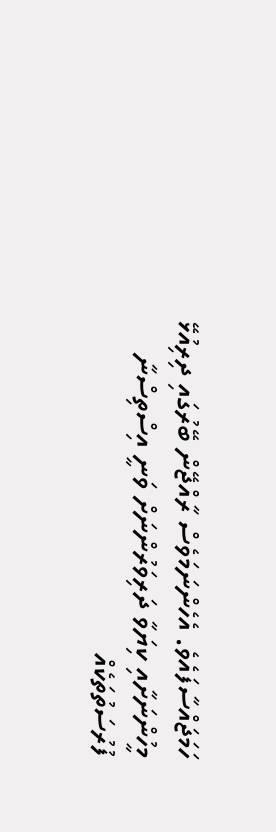ހަމަޖައްސާފައެވެ. އެހެންނަމަވެސް ރާއްޖޭން ބޭރުގައި ދިރިއުޅޭ މީހުންނަށާއި ކިޔަވާ ދަރިވަރުންނަށް ވަނީ އިސްތިސްނާ ފުރުސަތުތަކެއް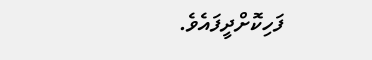ފަހިކޮށްދީފައެވެ.